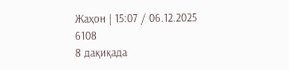Жаҳон | 15:07 / 06.12.2025
6108
8 дақиқада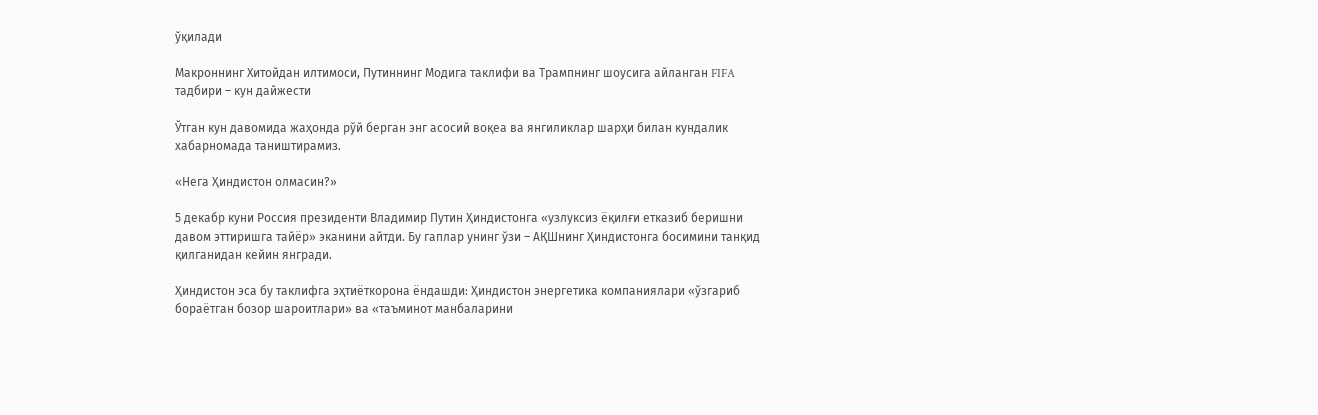ўқилади

Макроннинг Хитойдан илтимоси, Путиннинг Модига таклифи ва Трампнинг шоусига айланган FIFA тадбири – кун дайжести

Ўтган кун давомида жаҳонда рўй берган энг асосий воқеа ва янгиликлар шарҳи билан кундалик хабарномада таништирамиз.

«Нега Ҳиндистон олмасин?»

5 декабр куни Россия президенти Владимир Путин Ҳиндистонга «узлуксиз ёқилғи етказиб беришни давом эттиришга тайёр» эканини айтди. Бу гаплар унинг ўзи – АҚШнинг Ҳиндистонга босимини танқид қилганидан кейин янгради.

Ҳиндистон эса бу таклифга эҳтиёткорона ёндашди: Ҳиндистон энергетика компаниялари «ўзгариб бораётган бозор шароитлари» ва «таъминот манбаларини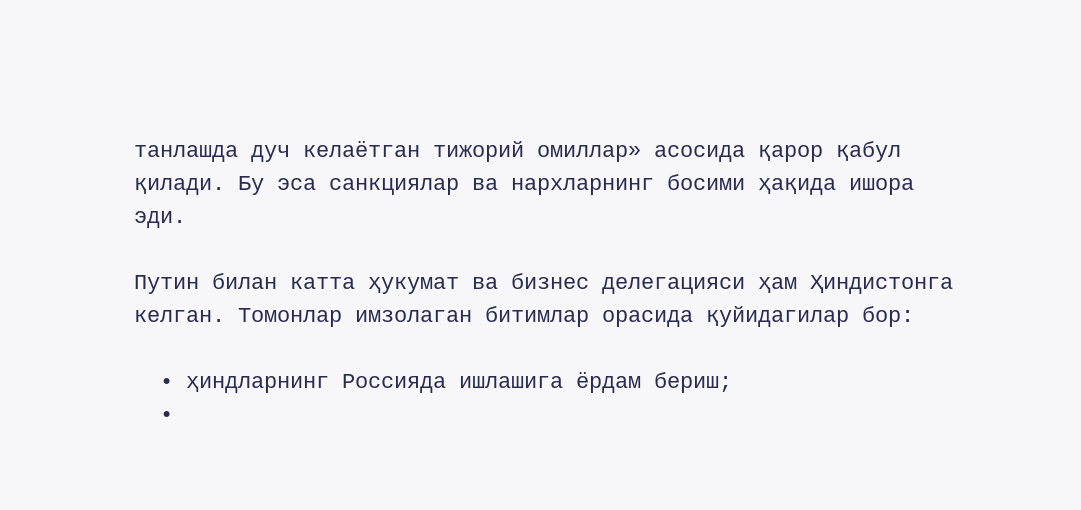танлашда дуч келаётган тижорий омиллар» асосида қарор қабул қилади. Бу эса санкциялар ва нархларнинг босими ҳақида ишора эди.

Путин билан катта ҳукумат ва бизнес делегацияси ҳам Ҳиндистонга келган. Томонлар имзолаган битимлар орасида қуйидагилар бор:

  • ҳиндларнинг Россияда ишлашига ёрдам бериш;
  •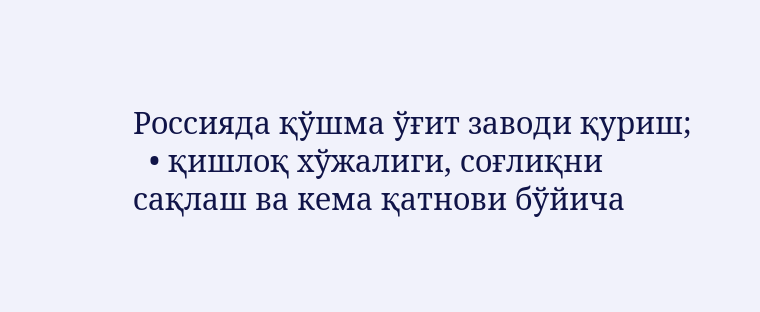Россияда қўшма ўғит заводи қуриш;
  • қишлоқ хўжалиги, соғлиқни сақлаш ва кема қатнови бўйича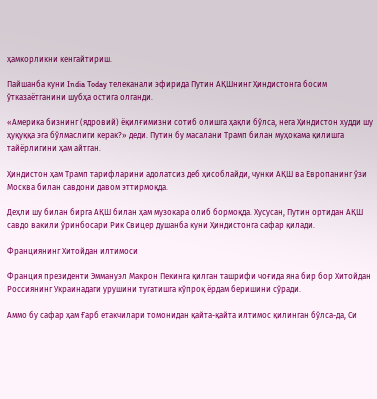ҳамкорликни кенгайтириш.

Пайшанба куни India Today телеканали эфирида Путин АҚШнинг Ҳиндистонга босим ўтказаётганини шубҳа остига олганди.

«Америка бизнинг (ядровий) ёқилғимизни сотиб олишга ҳақли бўлса, нега Ҳиндистон худди шу ҳуқуққа эга бўлмаслиги керак?» деди. Путин бу масалани Трамп билан муҳокама қилишга тайёрлигини ҳам айтган.

Ҳиндистон ҳам Трамп тарифларини адолатсиз деб ҳисоблайди, чунки АҚШ ва Европанинг ўзи Москва билан савдони давом эттирмоқда.

Деҳли шу билан бирга АҚШ билан ҳам музокара олиб бормоқда. Хусусан, Путин ортидан АҚШ савдо вакили ўринбосари Рик Свицер душанба куни Ҳиндистонга сафар қилади.

Франциянинг Хитойдан илтимоси

Франция президенти Эммануэл Макрон Пекинга қилган ташрифи чоғида яна бир бор Хитойдан Россиянинг Украинадаги урушини тугатишга кўпроқ ёрдам беришини сўради.

Аммо бу сафар ҳам Ғарб етакчилари томонидан қайта-қайта илтимос қилинган бўлса-да, Си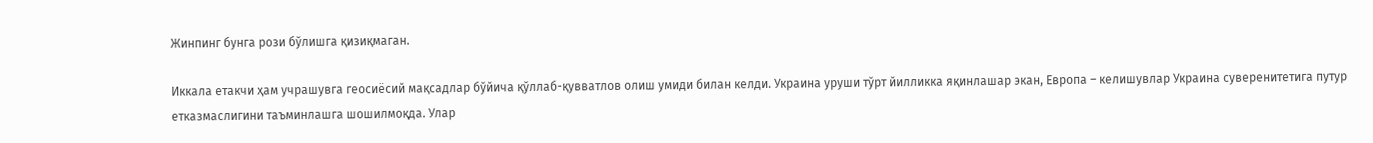Жинпинг бунга рози бўлишга қизиқмаган.

Иккала етакчи ҳам учрашувга геосиёсий мақсадлар бўйича қўллаб-қувватлов олиш умиди билан келди. Украина уруши тўрт йилликка яқинлашар экан, Европа – келишувлар Украина суверенитетига путур етказмаслигини таъминлашга шошилмоқда. Улар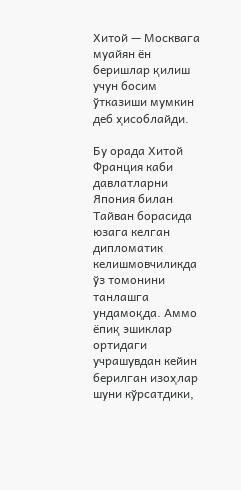Хитой — Москвага муайян ён беришлар қилиш учун босим ўтказиши мумкин деб ҳисоблайди.

Бу орада Хитой Франция каби давлатларни Япония билан Тайван борасида юзага келган дипломатик келишмовчиликда ўз томонини танлашга ундамоқда. Аммо ёпиқ эшиклар ортидаги учрашувдан кейин берилган изоҳлар шуни кўрсатдики,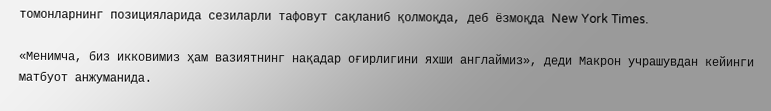томонларнинг позицияларида сезиларли тафовут сақланиб қолмоқда, деб ёзмоқда New York Times.

«Менимча, биз икковимиз ҳам вазиятнинг нақадар оғирлигини яхши англаймиз», деди Макрон учрашувдан кейинги матбуот анжуманида.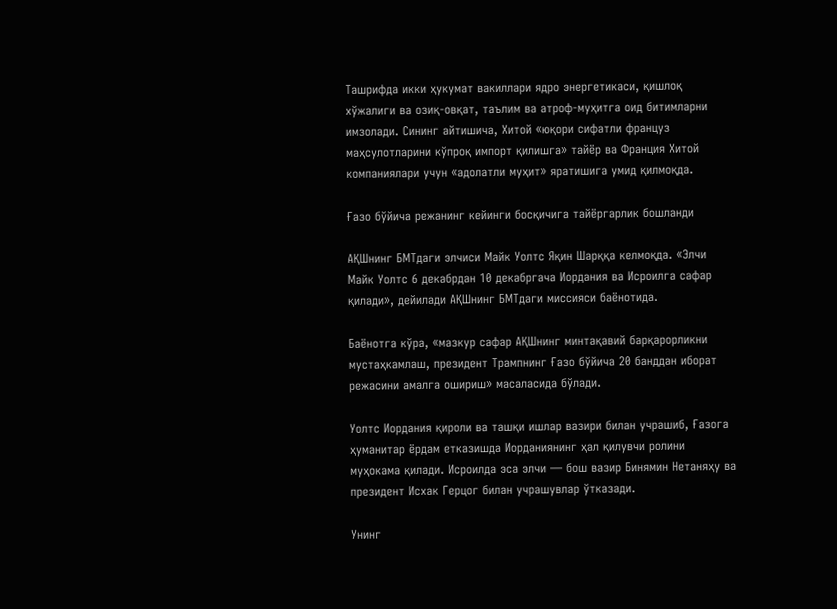Ташрифда икки ҳукумат вакиллари ядро энергетикаси, қишлоқ хўжалиги ва озиқ-овқат, таълим ва атроф-муҳитга оид битимларни имзолади. Сининг айтишича, Хитой «юқори сифатли француз маҳсулотларини кўпроқ импорт қилишга» тайёр ва Франция Хитой компаниялари учун «адолатли муҳит» яратишига умид қилмоқда.

Ғазо бўйича режанинг кейинги босқичига тайёргарлик бошланди

АҚШнинг БМТдаги элчиси Майк Уолтс Яқин Шарққа келмоқда. «Элчи Майк Уолтс 6 декабрдан 10 декабргача Иордания ва Исроилга сафар қилади», дейилади АҚШнинг БМТдаги миссияси баёнотида.

Баёнотга кўра, «мазкур сафар АҚШнинг минтақавий барқарорликни мустаҳкамлаш, президент Трампнинг Ғазо бўйича 20 банддан иборат режасини амалга ошириш» масаласида бўлади.

Уолтс Иордания қироли ва ташқи ишлар вазири билан учрашиб, Ғазога ҳуманитар ёрдам етказишда Иорданиянинг ҳал қилувчи ролини муҳокама қилади. Исроилда эса элчи — бош вазир Бинямин Нетаняҳу ва президент Исхак Герцог билан учрашувлар ўтказади.

Унинг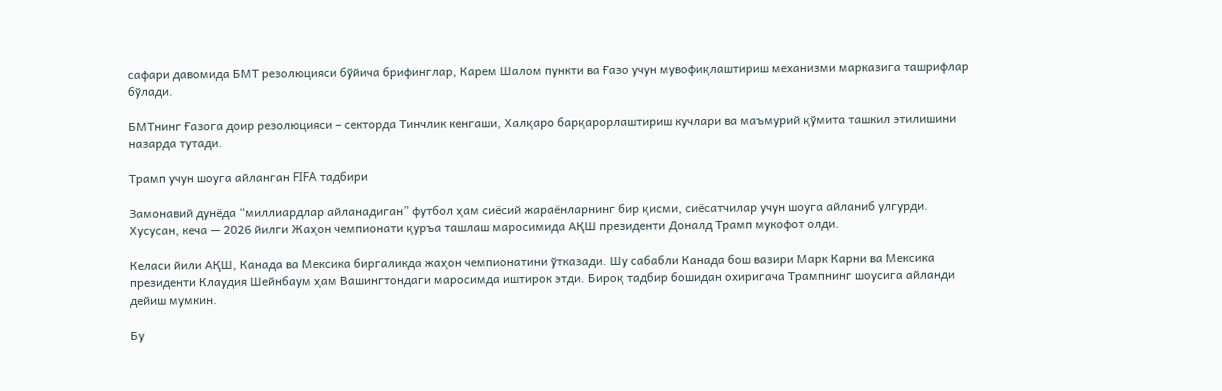сафари давомида БМТ резолюцияси бўйича брифинглар, Карем Шалом пункти ва Ғазо учун мувофиқлаштириш механизми марказига ташрифлар бўлади.

БМТнинг Ғазога доир резолюцияси – секторда Тинчлик кенгаши, Халқаро барқарорлаштириш кучлари ва маъмурий қўмита ташкил этилишини назарда тутади.

Трамп учун шоуга айланган FIFA тадбири

Замонавий дунёда “миллиардлар айланадиган” футбол ҳам сиёсий жараёнларнинг бир қисми, сиёсатчилар учун шоуга айланиб улгурди. Хусусан, кеча — 2026 йилги Жаҳон чемпионати қуръа ташлаш маросимида АҚШ президенти Доналд Трамп мукофот олди.

Келаси йили АҚШ, Канада ва Мексика биргаликда жаҳон чемпионатини ўтказади. Шу сабабли Канада бош вазири Марк Карни ва Мексика президенти Клаудия Шейнбаум ҳам Вашингтондаги маросимда иштирок этди. Бироқ тадбир бошидан охиригача Трампнинг шоусига айланди дейиш мумкин.

Бу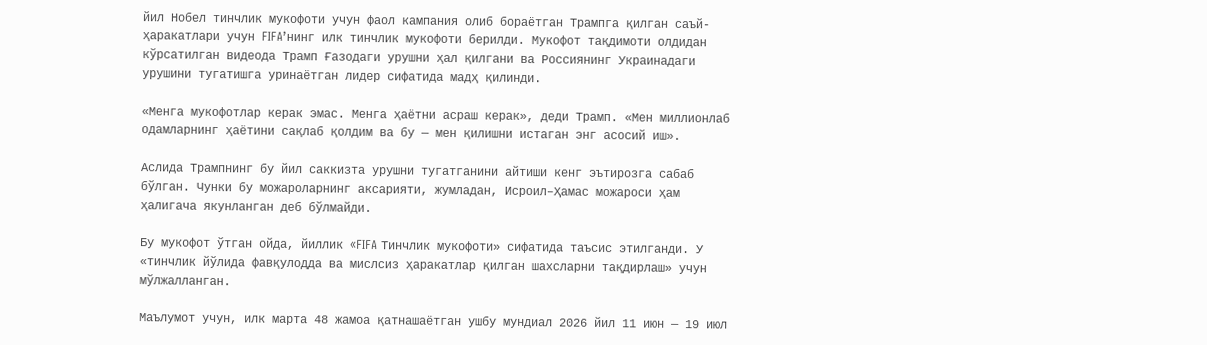йил Нобел тинчлик мукофоти учун фаол кампания олиб бораётган Трампга қилган саъй-ҳаракатлари учун FIFAʼнинг илк тинчлик мукофоти берилди. Мукофот тақдимоти олдидан кўрсатилган видеода Трамп Ғазодаги урушни ҳал қилгани ва Россиянинг Украинадаги урушини тугатишга уринаётган лидер сифатида мадҳ қилинди.

«Менга мукофотлар керак эмас. Менга ҳаётни асраш керак», деди Трамп. «Мен миллионлаб одамларнинг ҳаётини сақлаб қолдим ва бу — мен қилишни истаган энг асосий иш».

Аслида Трампнинг бу йил саккизта урушни тугатганини айтиши кенг эътирозга сабаб бўлган. Чунки бу можароларнинг аксарияти, жумладан, Исроил–Ҳамас можароси ҳам ҳалигача якунланган деб бўлмайди.

Бу мукофот ўтган ойда, йиллик «FIFA Тинчлик мукофоти» сифатида таъсис этилганди. У «тинчлик йўлида фавқулодда ва мислсиз ҳаракатлар қилган шахсларни тақдирлаш» учун мўлжалланган.

Маълумот учун, илк марта 48 жамоа қатнашаётган ушбу мундиал 2026 йил 11 июн — 19 июл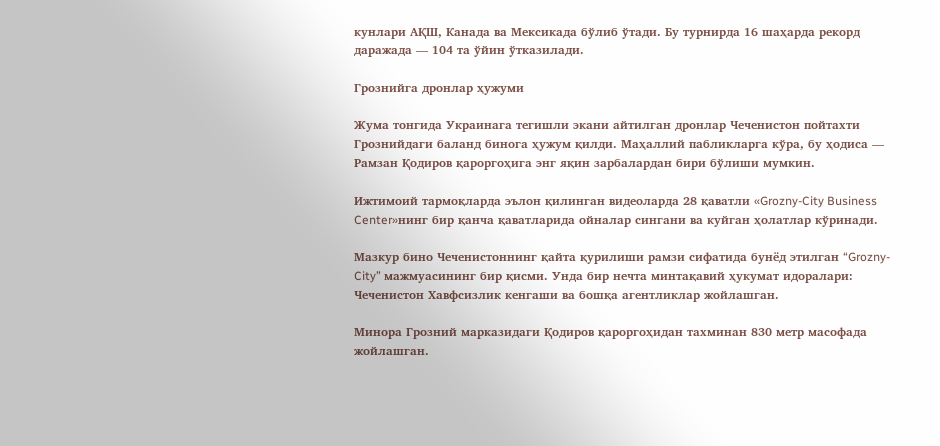кунлари АҚШ, Канада ва Мексикада бўлиб ўтади. Бу турнирда 16 шаҳарда рекорд даражада — 104 та ўйин ўтказилади.

Грознийга дронлар ҳужуми

Жума тонгида Украинага тегишли экани айтилган дронлар Чеченистон пойтахти Грознийдаги баланд бинога ҳужум қилди. Маҳаллий пабликларга кўра, бу ҳодиса — Рамзан Қодиров қароргоҳига энг яқин зарбалардан бири бўлиши мумкин.

Ижтимоий тармоқларда эълон қилинган видеоларда 28 қаватли «Grozny-City Business Center»нинг бир қанча қаватларида ойналар сингани ва куйган ҳолатлар кўринади.

Мазкур бино Чеченистоннинг қайта қурилиши рамзи сифатида бунёд этилган “Grozny-City” мажмуасининг бир қисми. Унда бир нечта минтақавий ҳукумат идоралари: Чеченистон Хавфсизлик кенгаши ва бошқа агентликлар жойлашган.

Минора Грозний марказидаги Қодиров қароргоҳидан тахминан 830 метр масофада жойлашган.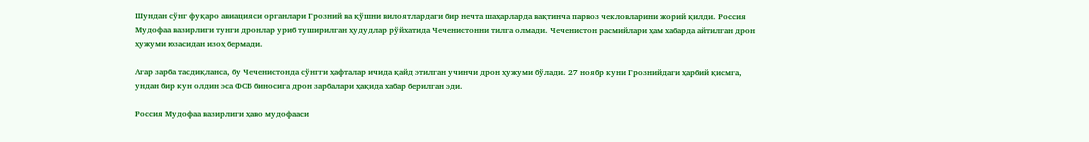Шундан сўнг фуқаро авиацияси органлари Грозний ва қўшни вилоятлардаги бир нечта шаҳарларда вақтинча парвоз чекловларини жорий қилди. Россия Мудофаа вазирлиги тунги дронлар уриб туширилган ҳудудлар рўйхатида Чеченистонни тилга олмади. Чеченистон расмийлари ҳам хабарда айтилган дрон ҳужуми юзасидан изоҳ бермади.

Агар зарба тасдиқланса, бу Чеченистонда сўнгги ҳафталар ичида қайд этилган учинчи дрон ҳужуми бўлади. 27 ноябр куни Грознийдаги ҳарбий қисмга, ундан бир кун олдин эса ФСБ биносига дрон зарбалари ҳақида хабар берилган эди.

Россия Мудофаа вазирлиги ҳаво мудофааси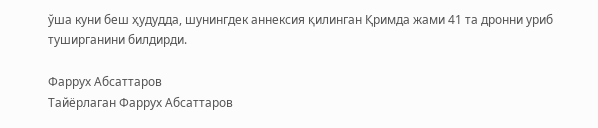ўша куни беш ҳудудда, шунингдек аннексия қилинган Қримда жами 41 та дронни уриб туширганини билдирди.

Фаррух Абсаттаров
Тайёрлаган Фаррух Абсаттаров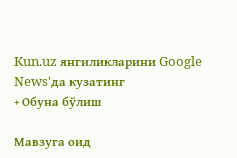Kun.uz янгиликларини Google News'да кузатинг
+ Обуна бўлиш

Мавзуга оид